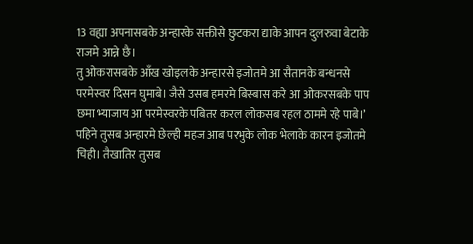13 वह्या अपनासबके अन्हारके सक्तीसे छुटकरा द्याके आपन दुलरुवा बेटाके राजमे आन्ने छै।
तु ओकरासबके आँख खोइलके अन्हारसे इजोतमे आ सैतानके बन्धनसे परमेस्वर दिसन घुमाबे। जैसे उसब हमरमे बिस्बास करे आ ओकरसबके पाप छमा भ्याजाय आ परमेस्वरके पबितर करल लोकसब रहल ठाममे रहे पाबे।’
पहिने तुसब अन्हारमे छेल्ही महज आब परभुके लोक भेलाके कारन इजोतमे चिही। तैखातिर तुसब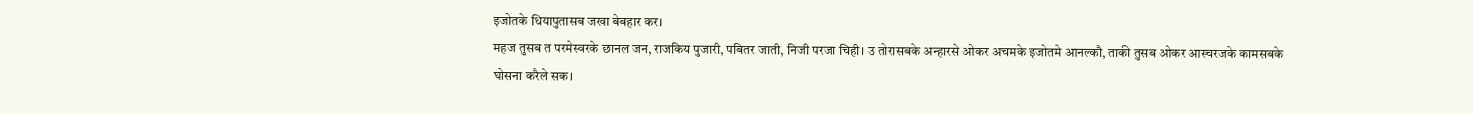इजोतके धियापुतासब जखा बेबहार कर।
महज तुसब त परमेस्वरके छानल जन, राजकिय पुजारी, पबितर जाती, निजी परजा चिही। उ तोरासबके अन्हारसे ओकर अचमके इजोतमे आनल्कौ, ताकी तुसब ओकर आस्चरजके कामसबके घोसना करैले सक।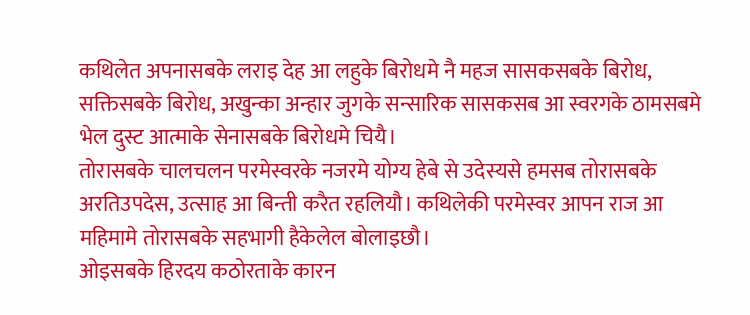कथिलेत अपनासबके लराइ देह आ लहुके बिरोधमे नै महज सासकसबके बिरोध, सक्तिसबके बिरोध, अखुन्का अन्हार जुगके सन्सारिक सासकसब आ स्वरगके ठामसबमे भेल दुस्ट आत्माके सेनासबके बिरोधमे चियै।
तोरासबके चालचलन परमेस्वरके नजरमे योग्य हेबे से उदेस्यसे हमसब तोरासबके अरतिउपदेस, उत्साह आ बिन्ती करैत रहलियौ। कथिलेकी परमेस्वर आपन राज आ महिमामे तोरासबके सहभागी हैकेलेल बोलाइछौ।
ओइसबके हिरदय कठोरताके कारन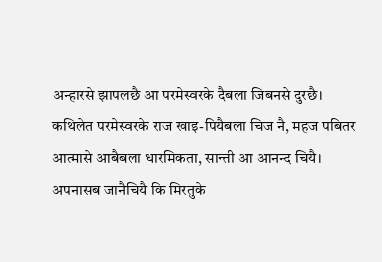अन्हारसे झापलछै आ परमेस्वरके दैबला जिबनसे दुरछै।
कथिलेत परमेस्वरके राज खाइ-पियैबला चिज नै, महज पबितर आत्मासे आबैबला धारमिकता, सान्ती आ आनन्द चियै।
अपनासब जानैचियै कि मिरतुके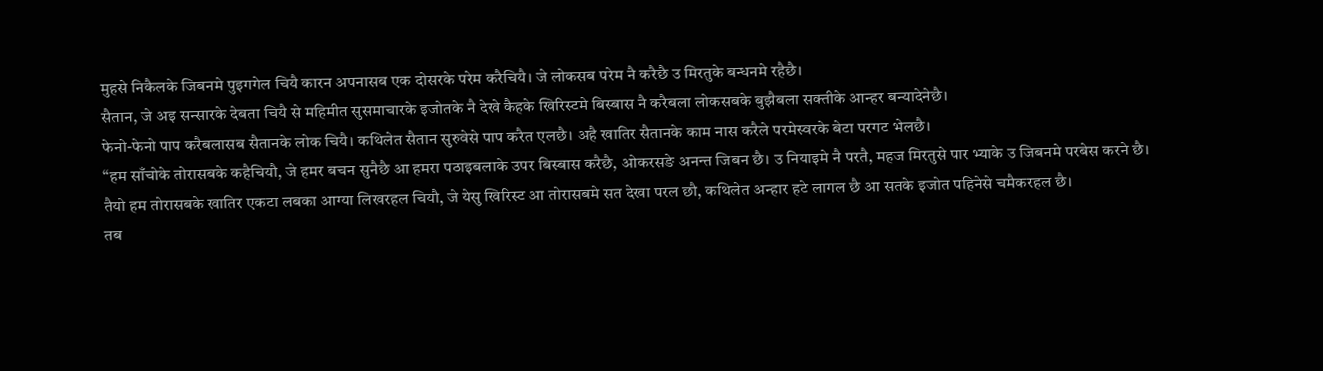मुहसे निकैलके जिबनमे पुइगगेल चियै कारन अपनासब एक दोसरके परेम करैचियै। जे लोकसब परेम नै करैछै उ मिरतुके बन्धनमे रहैछै।
सैतान, जे अइ सन्सारके देबता चियै से महिमीत सुसमाचारके इजोतके नै देखे कैहके खिरिस्टमे बिस्बास नै करैबला लोकसबके बुझैबला सक्तीके आन्हर बन्यादेनेछै।
फेनो-फेनो पाप करैबलासब सैतानके लोक चियै। कथिलेत सैतान सुरुवेसे पाप करैत एलछै। अहै खातिर सैतानके काम नास करैले परमेस्वरके बेटा परगट भेलछै।
“हम साँचोके तोरासबके कहैचियौ, जे हमर बचन सुनैछै आ हमरा पठाइबलाके उपर बिस्बास करैछै, ओकरसङे अनन्त जिबन छै। उ नियाइमे नै परतै, महज मिरतुसे पार भ्याके उ जिबनमे परबेस करने छै।
तैयो हम तोरासबके खातिर एकटा लबका आग्या लिखरहल चियौ, जे येसु खिरिस्ट आ तोरासबमे सत देखा परल छौ, कथिलेत अन्हार हटे लागल छै आ सतके इजोत पहिनेसे चमैकरहल छै।
तब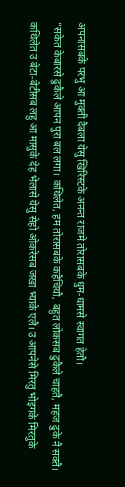अपनासबके परभु आ मुक्ती दैबला येसु खिरिस्टके अनन्त राजमे तोरासबके धुम-धामसे स्वागत हेतौ।
“सकेत केबारसे ढुकैले आपन पुरा बल लगा। कथिलेत, हम तोरासबके कहैचियौ, बहुत लोकसब ढुकैले चाहतै, महज ढुके नै सक्तै।
कथिलेत उ बेटा-बेटीसब लहु आ मासुके देह भेलासे येसु सेहो ओकरेसब जखा भ्याके एलै। उ आपनेसे मिरतु भोइगके मिरतुके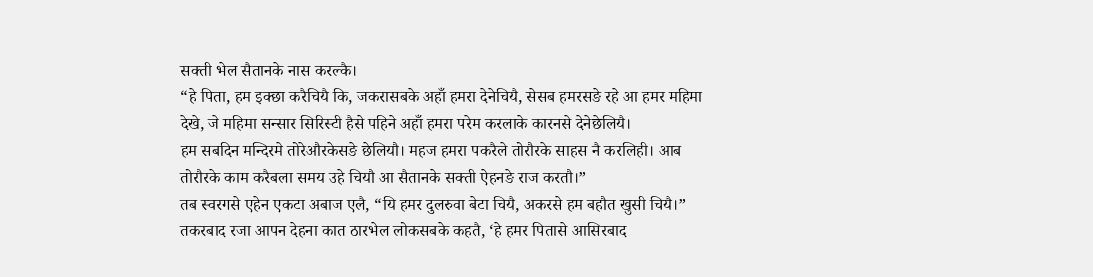सक्ती भेल सैतानके नास करल्कै।
“हे पिता, हम इक्छा करैचियै कि, जकरासबके अहाँ हमरा देनेचियै, सेसब हमरसङे रहे आ हमर महिमा देखे, जे महिमा सन्सार सिरिस्टी हैसे पहिने अहाँ हमरा परेम करलाके कारनसे देनेछेलियै।
हम सबदिन मन्दिरमे तोरेऔरकेसङे छेलियौ। महज हमरा पकरैले तोरौरके साहस नै करलिही। आब तोरौरके काम करैबला समय उहे चियौ आ सैतानके सक्ती ऐहनङे राज करतौ।”
तब स्वरगसे एहेन एकटा अबाज एलै, “यि हमर दुलरुवा बेटा चियै, अकरसे हम बहौत खुसी चियै।”
तकरबाद रजा आपन देहना कात ठारभेल लोकसबके कहतै, ‘हे हमर पितासे आसिरबाद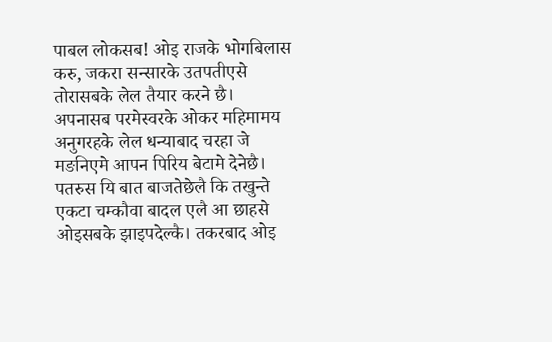पाबल लोकसब! ओइ राजके भोगबिलास करु, जकरा सन्सारके उतपतीएसे तोरासबके लेल तैयार करने छै।
अपनासब परमेस्वरके ओकर महिमामय अनुगरहके लेल धन्याबाद चरहा जे मङनिएमे आपन पिरिय बेटामे देनेछै।
पतरुस यि बात बाजतेछेलै कि तखुन्ते एकटा चम्कौवा बादल एलै आ छाहसे ओइसबके झाइपदेल्कै। तकरबाद ओइ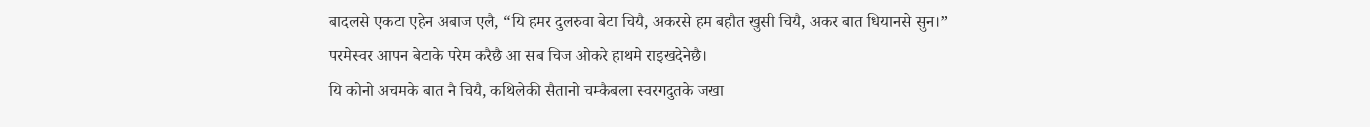बादलसे एकटा एहेन अबाज एलै, “यि हमर दुलरुवा बेटा चियै, अकरसे हम बहौत खुसी चियै, अकर बात धियानसे सुन।”
परमेस्वर आपन बेटाके परेम करैछै आ सब चिज ओकरे हाथमे राइखदेनेछै।
यि कोनो अचमके बात नै चियै, कथिलेकी सैतानो चम्कैबला स्वरगदुतके जखा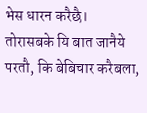भेस धारन करैछै।
तोरासबके यि बात जानैये परतौ, कि बेबिचार करैबला,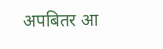अपबितर आ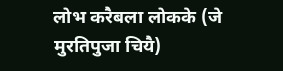लोभ करैबला लोकके (जे मुरतिपुजा चियै)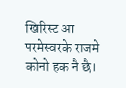खिरिस्ट आ परमेस्वरके राजमे कोनो हक नै छै।